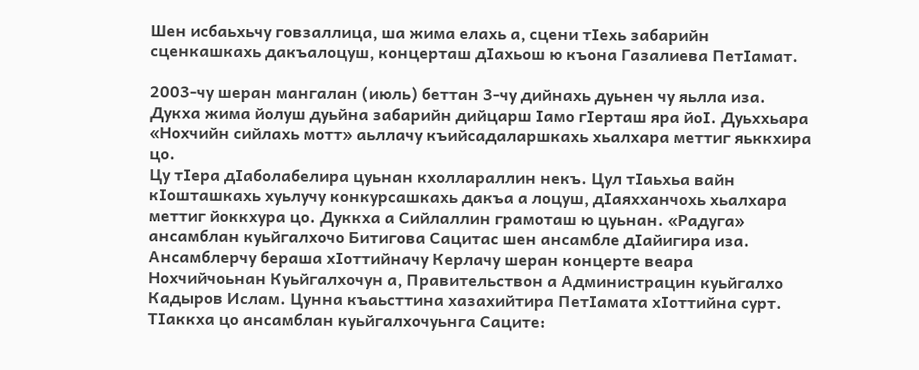Шен исбаьхьчу говзаллица, ша жима елахь а, сцени тIехь забарийн сценкашкахь дакъалоцуш, концерташ дIахьош ю къона Газалиева ПетIамат.

2003-чу шеран мангалан (июль) беттан 3-чу дийнахь дуьнен чу яьлла иза. Дукха жима йолуш дуьйна забарийн дийцарш Iамо гIерташ яра йоI. Дуьххьара «Нохчийн сийлахь мотт» аьллачу къийсадаларшкахь хьалхара меттиг яьккхира цо.
Цу тIера дIаболабелира цуьнан кхоллараллин некъ. Цул тIаьхьа вайн кIошташкахь хуьлучу конкурсашкахь дакъа а лоцуш, дIаяхханчохь хьалхара меттиг йоккхура цо. Дуккха а Сийлаллин грамоташ ю цуьнан. «Радуга» ансамблан куьйгалхочо Битигова Сацитас шен ансамбле дIайигира иза.
Ансамблерчу бераша хIоттийначу Керлачу шеран концерте веара Нохчийчоьнан Куьйгалхочун а, Правительствон а Администрацин куьйгалхо Кадыров Ислам. Цунна къаьсттина хазахийтира ПетIамата хIоттийна сурт. ТIаккха цо ансамблан куьйгалхочуьнга Саците: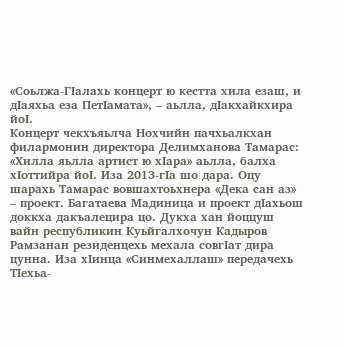«Соьлжа-ГIалахь концерт ю кестта хила езаш, и дIаяхьа еза ПетIамата», – аьлла, дIакхайкхира йоI.
Концерт чекхъяьлча Нохчийн пачхьалкхан филармонин директора Делимханова Тамарас: «Хилла яьлла артист ю хIара» аьлла, балха хIоттийра йоI. Иза 2013-гIа шо дара. Оцу шарахь Тамарас вовшахтоьхнера «Дека сан аз» – проект. Багатаева Мадиница и проект дIахьош доккха дакъалецира цо. Дукха хан йоццуш вайн республикин Куьйгалхочун Кадыров Рамзанан резиденцехь мехала совгIат дира цунна. Иза хIинца «Синмехаллаш» передачехь ТIехьа-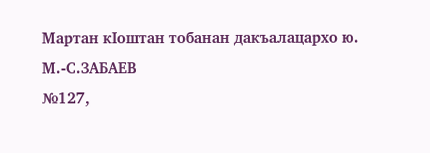Мартан кIоштан тобанан дакъалацархо ю.
М.-С.ЗАБАЕВ
№127,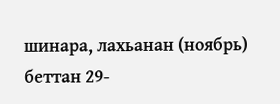шинара, лахьанан (ноябрь) беттан 29-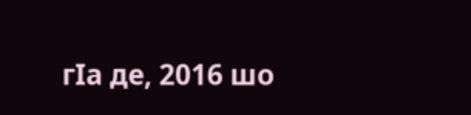гIа де, 2016 шо